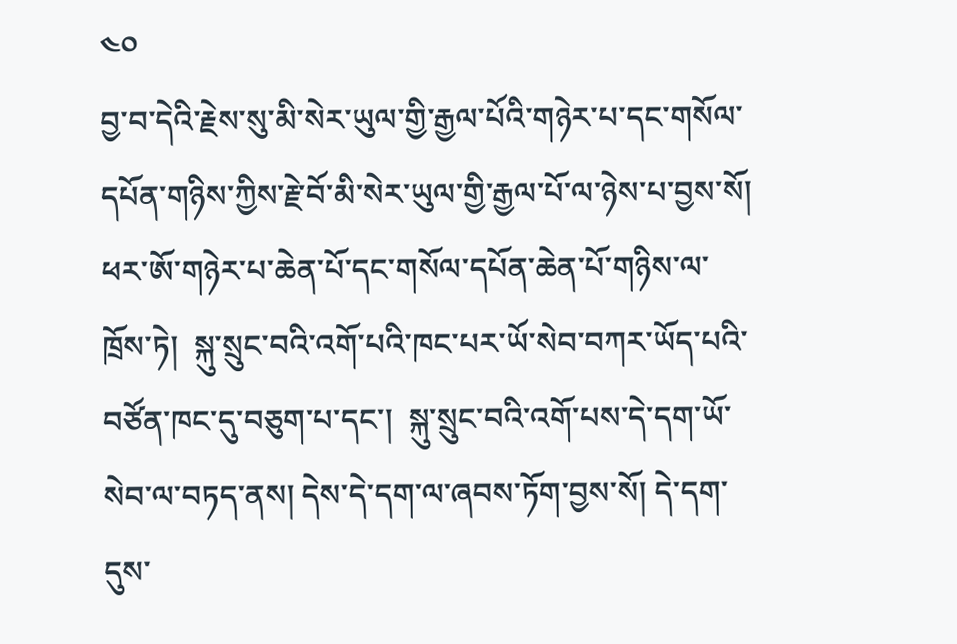༤༠
བྱ་བ་དེའི་རྗེས་སུ་མི་སེར་ཡུལ་གྱི་རྒྱལ་པོའི་གཉེར་པ་དང་གསོལ་དཔོན་གཉིས་ཀྱིས་རྗེ་བོ་མི་སེར་ཡུལ་གྱི་རྒྱལ་པོ་ལ་ཉེས་པ་བྱས་སོ།  ཕར་ཨོ་གཉེར་པ་ཆེན་པོ་དང་གསོལ་དཔོན་ཆེན་པོ་གཉིས་ལ་ཁྲོས་ཏེ།  སྐུ་སྲུང་བའི་འགོ་པའི་ཁང་པར་ཡོ་སེབ་བཀར་ཡོད་པའི་བཙོན་ཁང་དུ་བཅུག་པ་དང་།  སྐུ་སྲུང་བའི་འགོ་པས་དེ་དག་ཡོ་སེབ་ལ་བཏད་ནས། དེས་དེ་དག་ལ་ཞབས་ཏོག་བྱས་སོ། དེ་དག་དུས་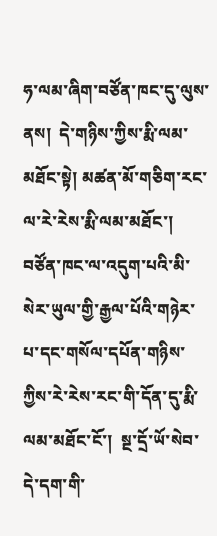ཧ་ལམ་ཞིག་བཙོན་ཁང་དུ་ལུས་ནས།  དེ་གཉིས་ཀྱིས་རྨི་ལམ་མཐོང་སྟེ། མཚན་མོ་གཅིག་རང་ལ་རེ་རེས་རྨི་ལམ་མཐོང་། བཙོན་ཁང་ལ་འདུག་པའི་མི་སེར་ཡུལ་གྱི་རྒྱལ་པོའི་གཉེར་པ་དང་གསོལ་དཔོན་གཉིས་ཀྱིས་རེ་རེས་རང་གི་དོན་དུ་རྨི་ལམ་མཐོང་ངོ་།  སྔ་དྲོ་ཡོ་སེབ་དེ་དག་གི་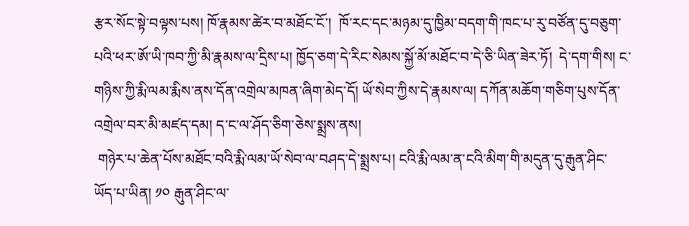རྩར་སོང་སྟེ་བལྟས་པས། ཁོ་རྣམས་ཚེར་བ་མཐོང་ངོ་།  ཁོ་རང་དང་མཉམ་དུ་ཁྱིམ་བདག་གི་ཁང་པ་རུ་བཙོན་དུ་བཅུག་པའི་ཕར་ཨོ་ཡི་ཁབ་ཀྱི་མི་རྣམས་ལ་དྲིས་པ། ཁྱོད་ཅག་དེ་རིང་སེམས་སྐྱོ་མོ་མཐོང་བ་དེ་ཅི་ཡིན་ཟེར་ཏོ།  དེ་དག་གིས། ང་གཉིས་ཀྱི་རྨི་ལམ་རྨིས་ནས་དོན་འགྲེལ་མཁན་ཞིག་མེད་དོ། ཡོ་སེབ་ཀྱིས་དེ་རྣམས་ལ། དཀོན་མཆོག་གཅིག་པུས་དོན་འགྲེལ་བར་མི་མཛད་དམ། ད་ང་ལ་ཤོད་ཅིག་ཅེས་སྨྲས་ནས།
 གཉེར་པ་ཆེན་པོས་མཐོང་བའི་རྨི་ལམ་ཡོ་སེབ་ལ་བཤད་དེ་སྨྲས་པ། ངའི་རྨི་ལམ་ན་ངའི་མིག་གི་མདུན་དུ་རྒུན་ཤིང་ཡོད་པ་ཡིན། ༡༠ རྒུན་ཤིང་ལ་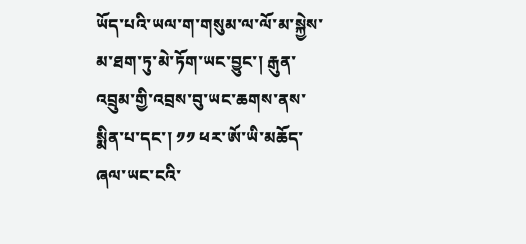ཡོད་པའི་ཡལ་ག་གསུམ་ལ་ལོ་མ་སྐྱེས་མ་ཐག་ཏུ་མེ་ཏོག་ཡང་བྱུང་། རྒུན་འབྲུམ་གྱི་འབྲས་བུ་ཡང་ཆགས་ནས་སྨིན་པ་དང་། ༡༡ ཕར་ཨོ་ཡི་མཆོད་ཞལ་ཡང་ངའི་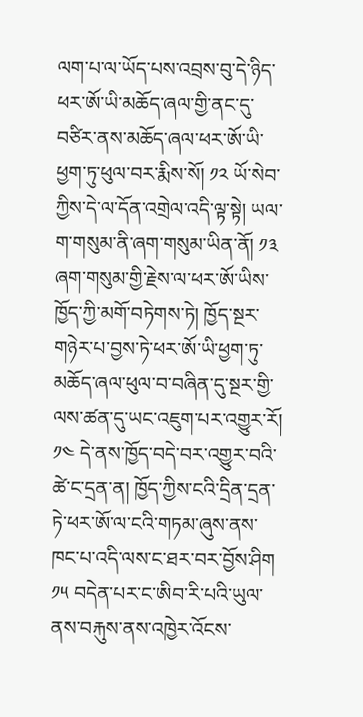ལག་པ་ལ་ཡོད་པས་འབྲས་བུ་དེ་ཉིད་ཕར་ཨོ་ཡི་མཆོད་ཞལ་གྱི་ནང་དུ་བཙིར་ནས་མཆོད་ཞལ་ཕར་ཨོ་ཡི་ཕྱག་ཏུ་ཕུལ་བར་རྨིས་སོ། ༡༢ ཡོ་སེབ་ཀྱིས་དེ་ལ་དོན་འགྲེལ་འདི་ལྟ་སྟེ། ཡལ་ག་གསུམ་ནི་ཞག་གསུམ་ཡིན་ནོ། ༡༣ ཞག་གསུམ་གྱི་རྗེས་ལ་ཕར་ཨོ་ཡིས་ཁྱོད་ཀྱི་མགོ་བཏེགས་ཏེ། ཁྱོད་སྔར་གཉེར་པ་བྱས་ཏེ་ཕར་ཨོ་ཡི་ཕྱག་ཏུ་མཆོད་ཞལ་ཕུལ་བ་བཞིན་དུ་སྔར་གྱི་ལས་ཚན་དུ་ཡང་འཇུག་པར་འགྱུར་རོ། ༡༤ དེ་ནས་ཁྱོད་བདེ་བར་འགྱུར་བའི་ཚེ་ང་དྲན་ན། ཁྱོད་ཀྱིས་ངའི་དྲིན་དྲན་ཏེ་ཕར་ཨོ་ལ་ངའི་གཏམ་ཞུས་ནས་ཁང་པ་འདི་ལས་ང་ཐར་བར་བྱོས་ཤིག ༡༥ བདེན་པར་ང་ཨིབ་རི་པའི་ཡུལ་ནས་བརྐུས་ནས་འཁྱེར་འོངས་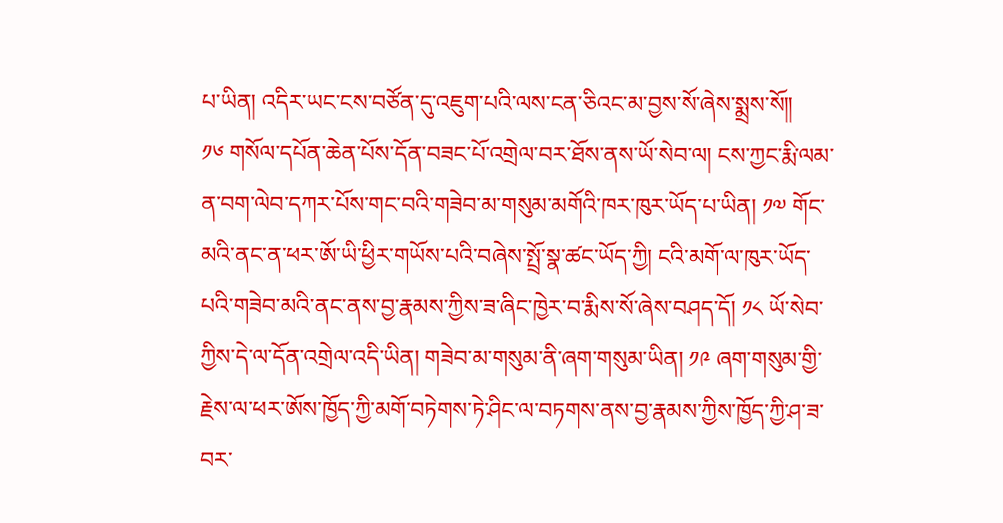པ་ཡིན། འདིར་ཡང་ངས་བཙོན་དུ་འཇུག་པའི་ལས་ངན་ཅིའང་མ་བྱས་སོ་ཞེས་སྨྲས་སོ༎
༡༦ གསོལ་དཔོན་ཆེན་པོས་དོན་བཟང་པོ་འགྲེལ་བར་ཐོས་ནས་ཡོ་སེབ་ལ། ངས་ཀྱང་རྨི་ལམ་ན་བག་ལེབ་དཀར་པོས་གང་བའི་གཟེབ་མ་གསུམ་མགོའི་ཁར་ཁུར་ཡོད་པ་ཡིན། ༡༧ གོང་མའི་ནང་ན་ཕར་ཨོ་ཡི་ཕྱིར་གཡོས་པའི་བཞེས་སྤྲོ་སྣ་ཚང་ཡོད་ཀྱི། ངའི་མགོ་ལ་ཁུར་ཡོད་པའི་གཟེབ་མའི་ནང་ནས་བྱ་རྣམས་ཀྱིས་ཟ་ཞིང་ཁྱེར་བ་རྨིས་སོ་ཞེས་བཤད་དོ། ༡༨ ཡོ་སེབ་ཀྱིས་དེ་ལ་དོན་འགྲེལ་འདི་ཡིན། གཟེབ་མ་གསུམ་ནི་ཞག་གསུམ་ཡིན། ༡༩ ཞག་གསུམ་གྱི་རྗེས་ལ་ཕར་ཨོས་ཁྱོད་ཀྱི་མགོ་བཏེགས་ཏེ་ཤིང་ལ་བཏགས་ནས་བྱ་རྣམས་ཀྱིས་ཁྱོད་ཀྱི་ཤ་ཟ་བར་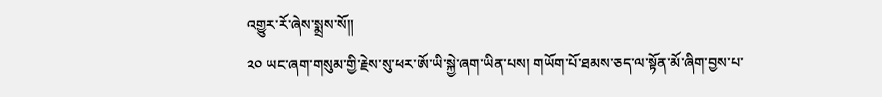འགྱུར་རོ་ཞེས་སྨྲས་སོ༎
༢༠ ཡང་ཞག་གསུམ་གྱི་རྗེས་སུ་ཕར་ཨོ་ཡི་སྐྱེ་ཞག་ཡིན་པས། གཡོག་པོ་ཐམས་ཅད་ལ་སྟོན་མོ་ཞིག་བྱས་པ་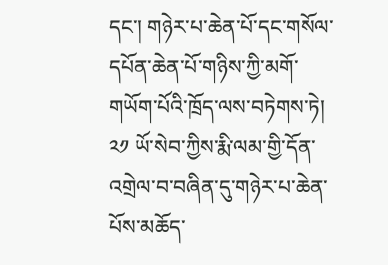དང་། གཉེར་པ་ཆེན་པོ་དང་གསོལ་དཔོན་ཆེན་པོ་གཉིས་ཀྱི་མགོ་གཡོག་པོའི་ཁྲོད་ལས་བཏེགས་ཏེ། ༢༡ ཡོ་སེབ་ཀྱིས་རྨི་ལམ་གྱི་དོན་འགྲེལ་བ་བཞིན་དུ་གཉེར་པ་ཆེན་པོས་མཆོད་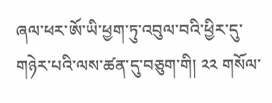ཞལ་ཕར་ཨོ་ཡི་ཕྱག་ཏུ་འབུལ་བའི་ཕྱིར་དུ་གཉེར་པའི་ལས་ཚན་དུ་བཅུག་གི། ༢༢ གསོལ་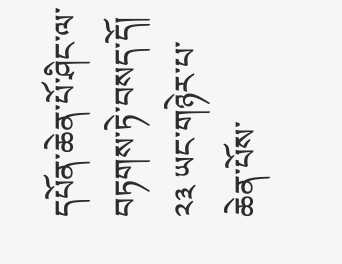དཔོན་ཆེན་པོ་ཤིང་ལ་བཏགས་ཏེ་བསད་དོ། ༢༣ ཡང་གཉེར་པ་ཆེན་པོས་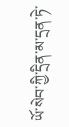ཡོ་སེབ་ཀྱི་དྲིན་མ་དྲན་ཏེ་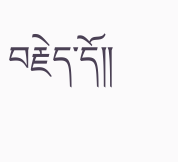བརྗེད་དོ༎